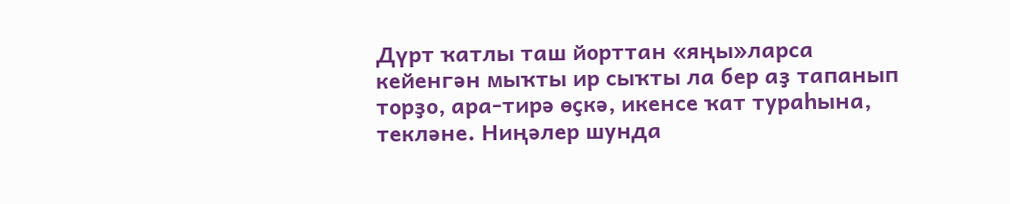Дүрт ҡатлы таш йорттан «яңы»ларса кейенгән мыҡты ир сыҡты ла бер аҙ тапанып торҙо, ара-тирә өҫкә, икенсе ҡат тураһына, текләне. Ниңәлер шунда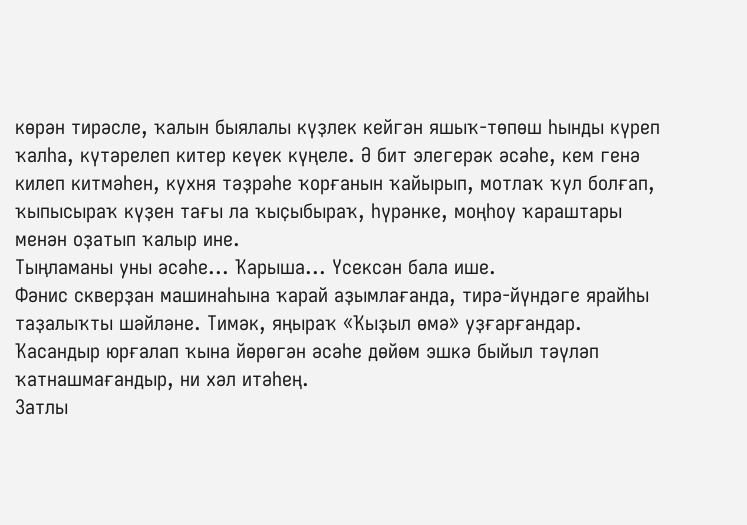көрән тирәсле, ҡалын быялалы күҙлек кейгән яшыҡ-төпөш һынды күреп ҡалһа, күтәрелеп китер кеүек күңеле. Ә бит элегерәк әсәһе, кем генә килеп китмәһен, кухня тәҙрәһе ҡорғанын ҡайырып, мотлаҡ ҡул болғап, ҡыпысыраҡ күҙен тағы ла ҡыҫыбыраҡ, һүрәнке, моңһоу ҡараштары менән оҙатып ҡалыр ине.
Тыңламаны уны әсәһе... Ҡарыша... Үсексән бала ише.
Фәнис скверҙан машинаһына ҡарай аҙымлағанда, тирә-йүндәге ярайһы таҙалыҡты шәйләне. Тимәк, яңыраҡ «Ҡыҙыл өмә» уҙғарғандар. Ҡасандыр юрғалап ҡына йөрөгән әсәһе дөйөм эшкә быйыл тәүләп ҡатнашмағандыр, ни хәл итәһең.
Затлы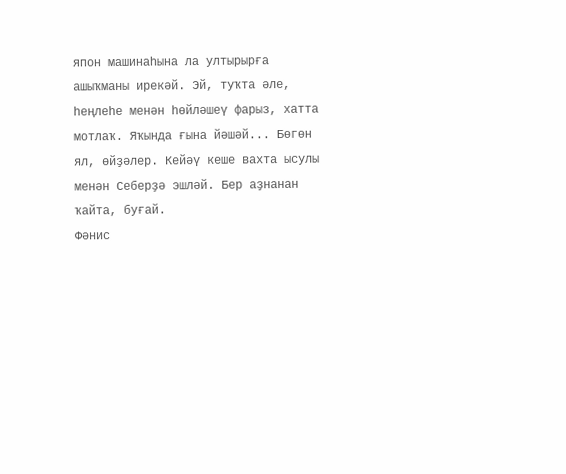япон машинаһына ла ултырырға ашыҡманы ирекәй. Эй, туҡта әле, һеңлеһе менән һөйләшеү фарыз, хатта мотлаҡ. Яҡында ғына йәшәй... Бөгөн ял, өйҙәлер. Кейәү кеше вахта ысулы менән Себерҙә эшләй. Бер аҙнанан ҡайта, буғай.
Фәнис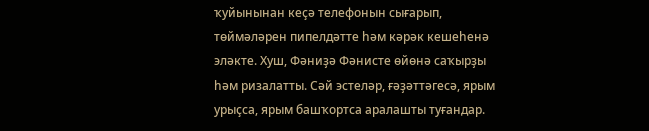ҡуйынынан кеҫә телефонын сығарып, төймәләрен пипелдәтте һәм кәрәк кешеһенә эләкте. Хуш, Фәниҙә Фәнисте өйөнә саҡырҙы һәм ризалатты. Сәй эстеләр, ғәҙәттәгесә, ярым урыҫса, ярым башҡортса аралашты туғандар.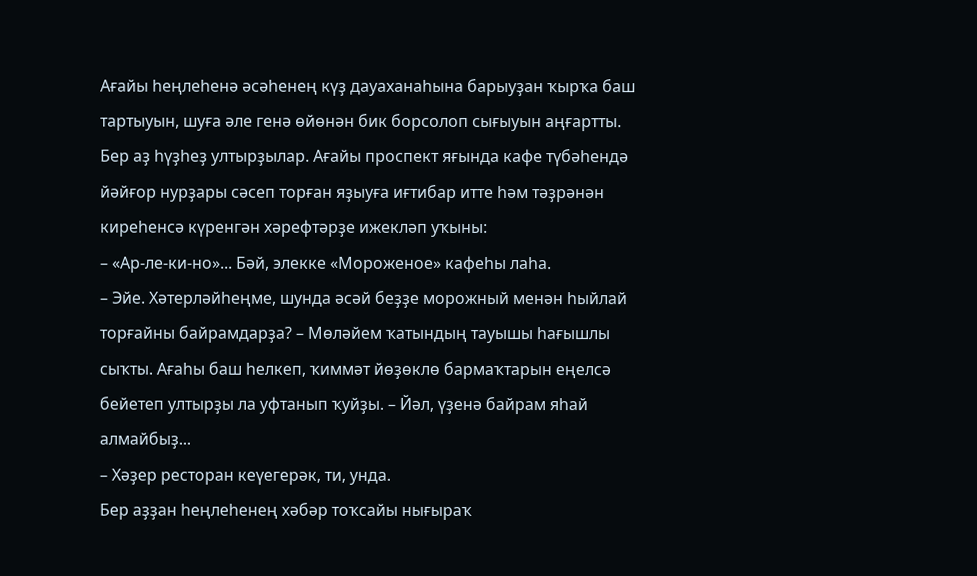Ағайы һеңлеһенә әсәһенең күҙ дауаханаһына барыуҙан ҡырҡа баш тартыуын, шуға әле генә өйөнән бик борсолоп сығыуын аңғартты.
Бер аҙ һүҙһеҙ ултырҙылар. Ағайы проспект яғында кафе түбәһендә йәйғор нурҙары сәсеп торған яҙыуға иғтибар итте һәм тәҙрәнән киреһенсә күренгән хәрефтәрҙе ижекләп уҡыны:
– «Ар-ле-ки-но»... Бәй, элекке «Мороженое» кафеһы лаһа.
– Эйе. Хәтерләйһеңме, шунда әсәй беҙҙе морожный менән һыйлай торғайны байрамдарҙа? – Мөләйем ҡатындың тауышы һағышлы сыҡты. Ағаһы баш һелкеп, ҡиммәт йөҙөклө бармаҡтарын еңелсә бейетеп ултырҙы ла уфтанып ҡуйҙы. – Йәл, үҙенә байрам яһай алмайбыҙ...
– Хәҙер ресторан кеүегерәк, ти, унда.
Бер аҙҙан һеңлеһенең хәбәр тоҡсайы нығыраҡ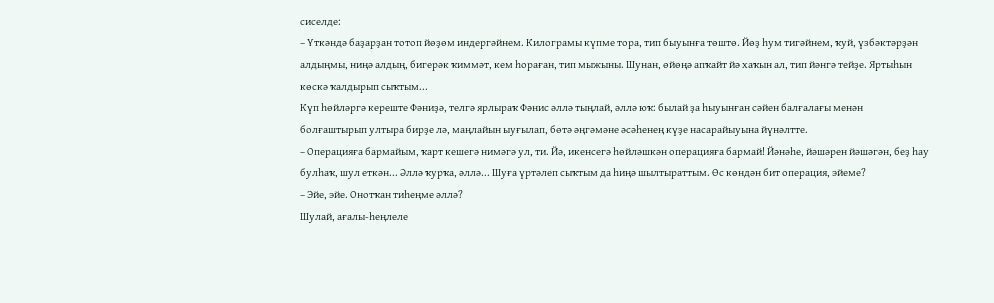сиселде:
– Үткәндә баҙарҙан тотоп йөҙөм индергәйнем. Килограмы күпме тора, тип быуынға төштө. Йөҙ һум тигәйнем, ҡуй, үзбәктәрҙән алдыңмы, ниңә алдың, бигерәк ҡиммәт, кем һораған, тип мыжыны. Шунан, өйөңә апҡайт йә хаҡын ал, тип йәнгә тейҙе. Яртыһын көскә ҡалдырып сыҡтым...
Күп һөйләргә кереште Фәниҙә, телгә ярлыраҡ Фәнис әллә тыңлай, әллә юҡ: былай ҙа һыуынған сәйен балғалағы менән болғаштырып ултыра бирҙе лә, маңлайын ыуғылап, бөтә әңгәмәне әсәһенең күҙе насарайыуына йүнәлтте.
– Операцияға бармайым, ҡарт кешегә нимәгә ул, ти. Йә, икенсегә һөйләшкән операцияға бармай! Йәнәһе, йәшәрен йәшәгән, беҙ һау булһаҡ, шул еткән... Әллә ҡурҡа, әллә... Шуға үртәлеп сыҡтым да һиңә шылтыраттым. Өс көндән бит операция, эйеме?
– Эйе, эйе. Онотҡан тиһеңме әллә?
Шулай, ағалы-һеңлеле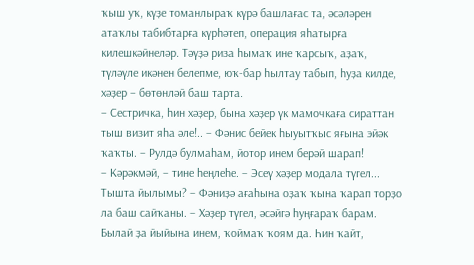ҡыш уҡ, күҙе томанлыраҡ күрә башлағас та, әсәләрен атаҡлы табибтарға күрһәтеп, операция яһатырға килешкәйнеләр. Тәүҙә риза һымаҡ ине ҡарсыҡ, аҙаҡ, түләүле икәнен белепме, юҡ-бар һылтау табып, һуҙа килде, хәҙер – бөтөнләй баш тарта.
– Сестричка, һин хәҙер, бына хәҙер үк мамочкаға сираттан тыш визит яһа әле!.. – Фәнис бейек һыуытҡыс яғына эйәк ҡаҡты. – Рулдә булмаһам, йотор инем берәй шарап!
– Кәрәкмәй, – тине һеңлеһе. – Эсеү хәҙер модала түгел... Тышта йылымы? – Фәниҙә ағаһына оҙаҡ ҡына ҡарап торҙо ла баш сайҡаны. – Хәҙер түгел, әсәйгә һуңғараҡ барам. Былай ҙа йыйына инем, ҡоймаҡ ҡоям да. Һин ҡайт,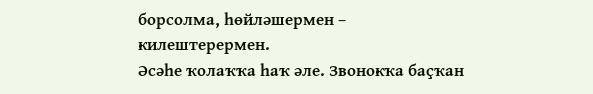борсолма, һөйләшермен – килештерермен.
Әсәһе ҡолаҡҡа һаҡ әле. Звонокҡа баҫҡан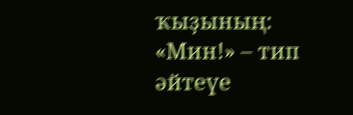ҡыҙының: «Мин!» – тип әйтеүе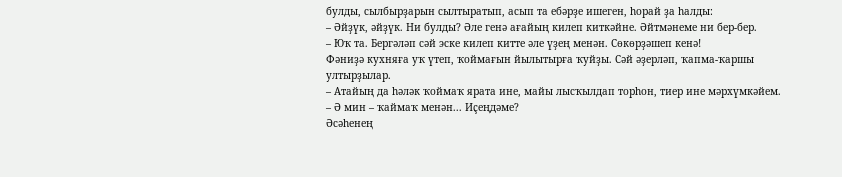булды, сылбырҙарын сылтыратып, асып та ебәрҙе ишеген, һорай ҙа һалды:
– Әйҙүк, әйҙүк. Ни булды? Әле генә ағайың килеп киткәйне. Әйтмәнеме ни бер-бер.
– Юҡ та. Бергәләп сәй эске килеп китте әле үҙең менән. Сөкөрҙәшеп кенә!
Фәниҙә кухняға уҡ үтеп, ҡоймағын йылытырға ҡуйҙы. Сәй әҙерләп, ҡапма-ҡаршы ултырҙылар.
– Атайың да һәләк ҡоймаҡ ярата ине, майы лысҡылдап торһон, тиер ине мәрхүмкәйем.
– Ә мин – ҡаймаҡ менән... Иҫеңдәме?
Әсәһенең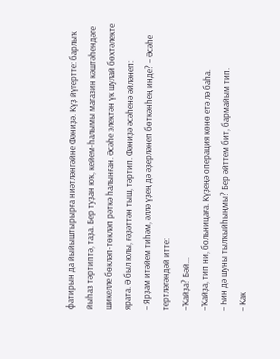фатирын да йыйыштырырға ниәтләнгәйне Фәниҙә. Күҙ йүгертте: барлыҡ йыһаз тәртиптә, таҙа. Бер туҙан юҡ, кейем-һалымы магазин кәштәһендәге шикелле бөкләп-төкләп рәткә һалынған. Әсәһе электән үк шулай бөхтәлекте ярата. Ә был юлы, ғәҙәттән тыш, тәртип. Фәниҙә әсәһенә әйләнеп:
– Ярҙам итәйем тиһәм, әллә үҙең дә әҙерләнеп бөткәнһең инде? – Әсәһе тертләгәндәй итте:
–Ҡайҙа? Бәй...
–Ҡайҙа, тип ни, больницаға. Күҙеңә операция көнө етә лә баһа.
– Һин дә шуны тылҡыйһыңмы? Бер әйттем бит, бармайым тип.
– Как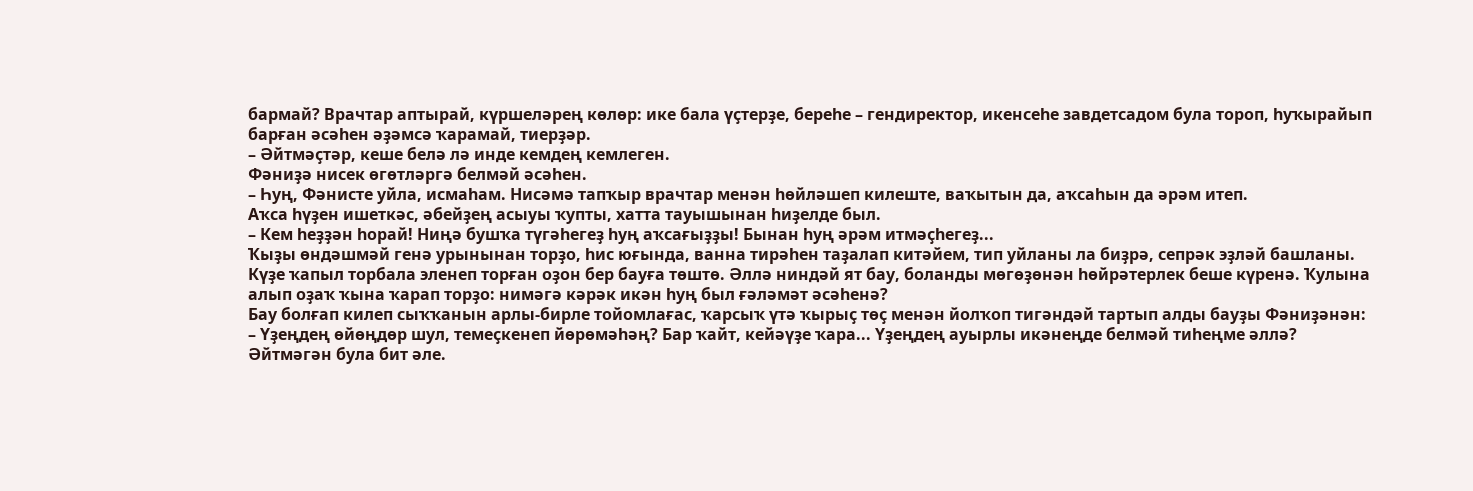бармай? Врачтар аптырай, күршеләрең көлөр: ике бала үҫтерҙе, береһе – гендиректор, икенсеһе завдетсадом була тороп, һуҡырайып барған әсәһен әҙәмсә ҡарамай, тиерҙәр.
– Әйтмәҫтәр, кеше белә лә инде кемдең кемлеген.
Фәниҙә нисек өгөтләргә белмәй әсәһен.
– Һуң, Фәнисте уйла, исмаһам. Нисәмә тапҡыр врачтар менән һөйләшеп килеште, ваҡытын да, аҡсаһын да әрәм итеп.
Аҡса һүҙен ишеткәс, әбейҙең асыуы ҡупты, хатта тауышынан һиҙелде был.
– Кем һеҙҙән һорай! Ниңә бушҡа түгәһегеҙ һуң аҡсағыҙҙы! Бынан һуң әрәм итмәҫһегеҙ...
Ҡыҙы өндәшмәй генә урынынан торҙо, һис юғында, ванна тирәһен таҙалап китәйем, тип уйланы ла биҙрә, сепрәк эҙләй башланы. Күҙе ҡапыл торбала эленеп торған оҙон бер бауға төштө. Әллә ниндәй ят бау, боланды мөгөҙөнән һөйрәтерлек беше күренә. Ҡулына алып оҙаҡ ҡына ҡарап торҙо: нимәгә кәрәк икән һуң был ғәләмәт әсәһенә?
Бау болғап килеп сыҡҡанын арлы-бирле тойомлағас, ҡарсыҡ үтә ҡырыҫ төҫ менән йолҡоп тигәндәй тартып алды бауҙы Фәниҙәнән:
– Үҙеңдең өйөңдөр шул, темеҫкенеп йөрөмәһәң? Бар ҡайт, кейәүҙе ҡара... Үҙеңдең ауырлы икәнеңде белмәй тиһеңме әллә? Әйтмәгән була бит әле.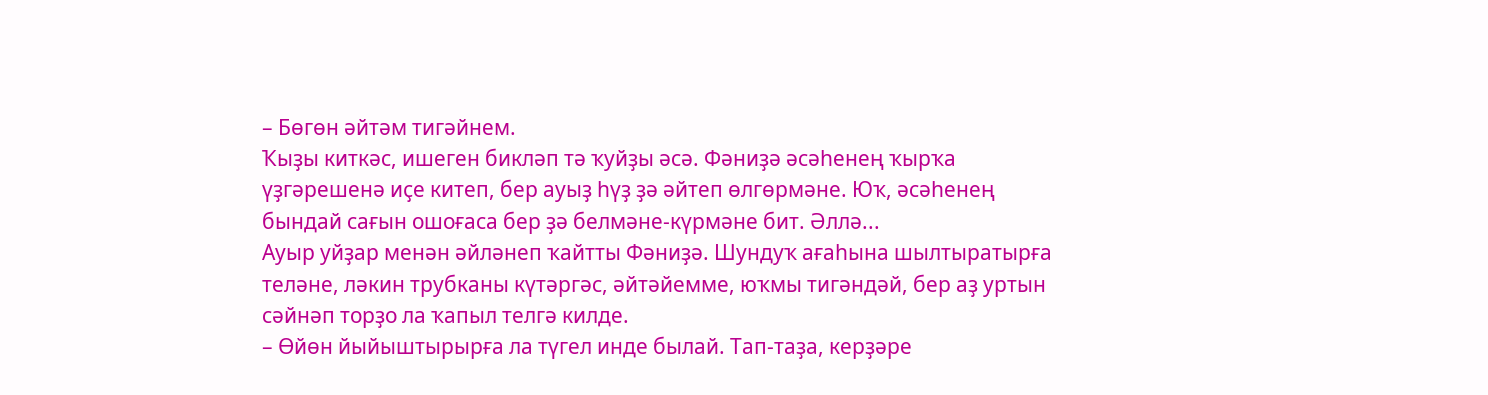– Бөгөн әйтәм тигәйнем.
Ҡыҙы киткәс, ишеген бикләп тә ҡуйҙы әсә. Фәниҙә әсәһенең ҡырҡа үҙгәрешенә иҫе китеп, бер ауыҙ һүҙ ҙә әйтеп өлгөрмәне. Юҡ, әсәһенең бындай сағын ошоғаса бер ҙә белмәне-күрмәне бит. Әллә...
Ауыр уйҙар менән әйләнеп ҡайтты Фәниҙә. Шундуҡ ағаһына шылтыратырға теләне, ләкин трубканы күтәргәс, әйтәйемме, юҡмы тигәндәй, бер аҙ уртын сәйнәп торҙо ла ҡапыл телгә килде.
– Өйөн йыйыштырырға ла түгел инде былай. Тап-таҙа, керҙәре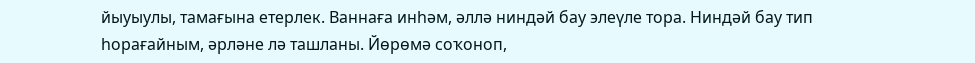йыуыулы, тамағына етерлек. Ваннаға инһәм, әллә ниндәй бау элеүле тора. Ниндәй бау тип һорағайным, әрләне лә ташланы. Йөрөмә соҡоноп,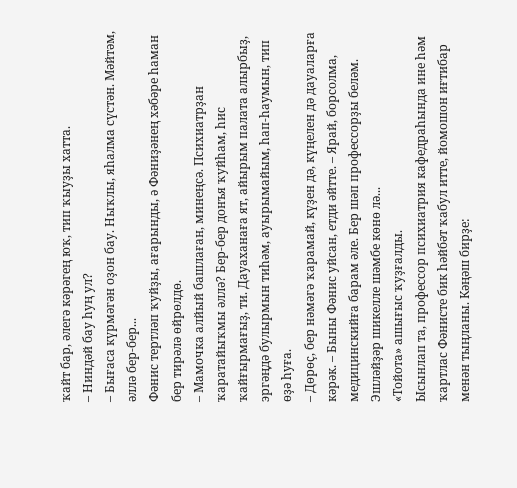ҡайт бар, әлегә кәрәгең юҡ, тип ҡыуҙы хатта.
– Ниндәй бау һуң ул?
– Бығаса күрмәгән оҙон бау. Ныҡлы, яһалма сүстән. Мәйтәм, әллә бер-бер...
Фәнис тертләп ҡуйҙы, ағарынды, ә Фәниҙәнең хәбәре һаман бер тирәлә өйрөлдө.
– Мамочка алйый башлаған, минеңсә. Психиатрҙан ҡаратайыҡмы әллә? Бер-бер донъя ҡуйһам, һис ҡайғырмағыҙ, ти. Дауаханаға ят, айырым палата алырбыҙ, эргәңдә булырмын тиһәм, ауырымайым, һап-һаумын, тип өҙә һуға.
– Дөрөҫ, бер нәмәгә ҡарамай, күҙен дә, күңелен дә дауаларға кәрәк. – Быны Фәнис уйсан, етди әйтте. – Ярай, борсолма, медицинскийға барам әле. Бер шәп профессорҙы беләм. Эшләйҙәр шикелле шәмбе көнө лә...
«Тойота» ашығыс ҡуҙғалды.
Ысынлап та, профессор психиатрия кафедраһында ине һәм ҡартлас Фәнисте бик һәйбәт ҡабул итте, йомошон иғтибар менән тыңланы. Кәңәш бирҙе: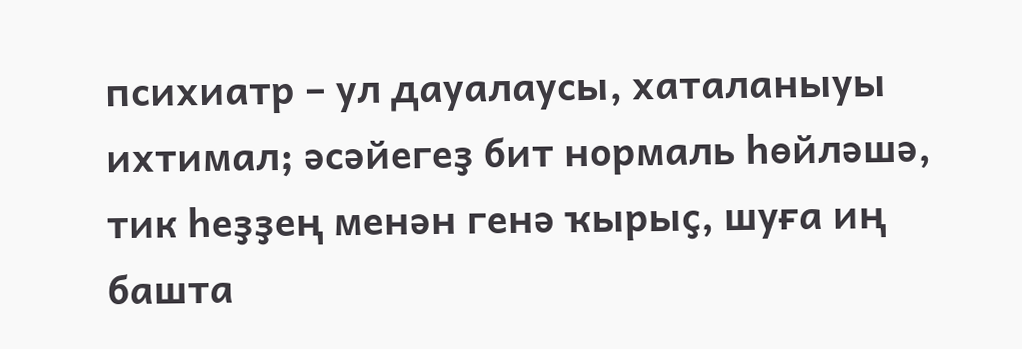психиатр – ул дауалаусы, хаталаныуы ихтимал; әсәйегеҙ бит нормаль һөйләшә, тик һеҙҙең менән генә ҡырыҫ, шуға иң башта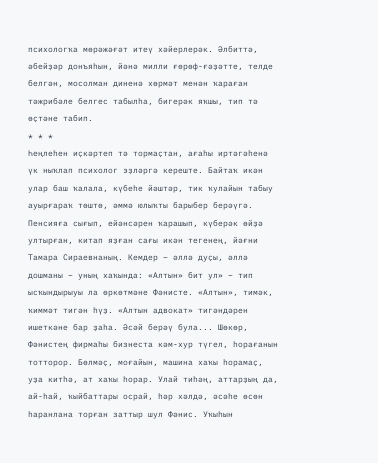психологҡа мөрәжәғәт итеү хәйерлерәк. Әлбиттә, әбейҙәр донъяһын, йәнә милли ғөрөф-ғәҙәтте, телде белгән, мосолман диненә хөрмәт менән ҡараған тәжрибәле белгес табылһа, бигерәк яҡшы, тип тә өҫтәне табип.
* * *
Һеңлеһен иҫкәртеп тә тормаҫтан, ағаһы иртәгәһенә үк ныҡлап психолог эҙләргә кереште. Байтаҡ икән улар баш ҡалала, күбеһе йәштәр, тик ҡулайын табыу ауырғараҡ төштө, әммә юлыҡты барыбер берәүгә. Пенсияға сығып, ейәнсәрен ҡарашып, күберәк өйҙә ултырған, китап яҙған сағы икән тегенең, йәғни Тамара Сираевнаның. Кемдер – әллә дуҫы, әллә дошманы – уның хаҡында: «Алтын» бит ул» – тип ысҡындырыуы ла өркөтмәне Фәнисте. «Алтын», тимәк, ҡиммәт тигән һүҙ. «Алтын адвокат» тигәндәрен ишеткәне бар ҙаһа. Әсәй берәү була... Шөкөр, Фәнистең фирмаһы бизнеста кәм-хур түгел, һорағанын тотторор. Бөлмәҫ, моғайын, машина хаҡы һорамаҫ, уҙа китһә, ат хаҡы һорар. Улай тиһәң, аттарҙың да, ай-һай, ҡыйбаттары осрай, һәр хәлдә, әсәһе өсөн һаранлана торған заттыр шул Фәнис. Уҡыһын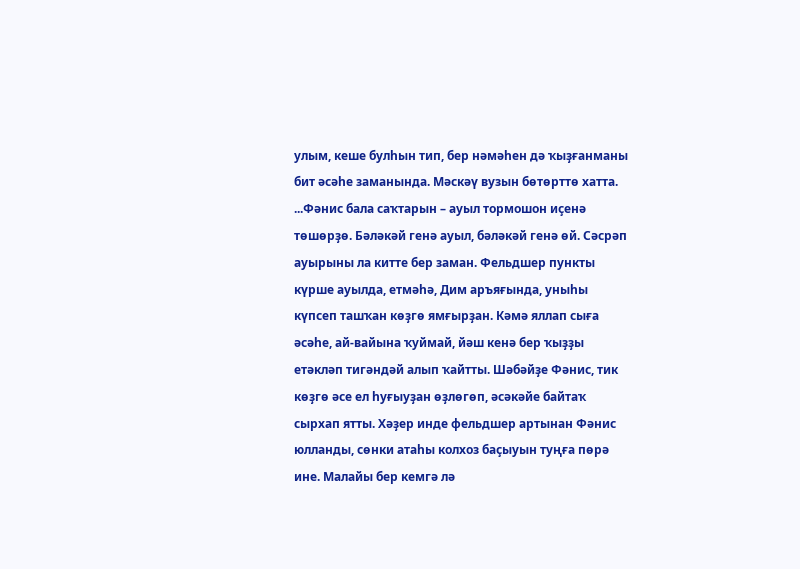улым, кеше булһын тип, бер нәмәһен дә ҡыҙғанманы бит әсәһе заманында. Мәскәү вузын бөтөрттө хатта.
...Фәнис бала саҡтарын – ауыл тормошон иҫенә төшөрҙө. Бәләкәй генә ауыл, бәләкәй генә өй. Сәсрәп ауырыны ла китте бер заман. Фельдшер пункты күрше ауылда, етмәһә, Дим аръяғында, уныһы күпсеп ташҡан көҙгө ямғырҙан. Кәмә яллап сыға әсәһе, ай-вайына ҡуймай, йәш кенә бер ҡыҙҙы етәкләп тигәндәй алып ҡайтты. Шәбәйҙе Фәнис, тик көҙгө әсе ел һуғыуҙан өҙлөгөп, әсәкәйе байтаҡ сырхап ятты. Хәҙер инде фельдшер артынан Фәнис юлланды, сөнки атаһы колхоз баҫыуын туңға пөрә ине. Малайы бер кемгә лә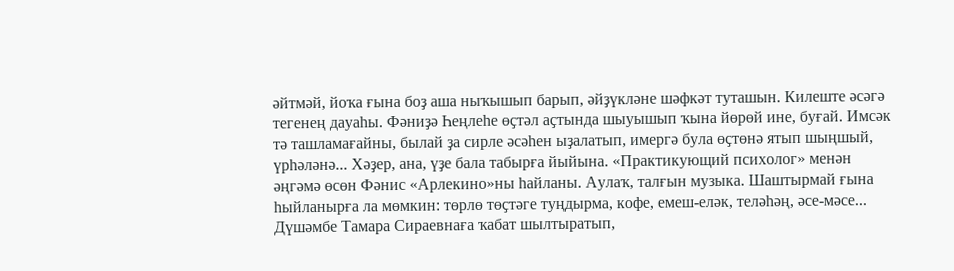әйтмәй, йоҡа ғына боҙ аша ныҡышып барып, әйҙүкләне шәфкәт туташын. Килеште әсәгә тегенең дауаһы. Фәниҙә Һеңлеһе өҫтәл аҫтында шыуышып ҡына йөрөй ине, буғай. Имсәк тә ташламағайны, былай ҙа сирле әсәһен ыҙалатып, имергә була өҫтөнә ятып шыңшый, үрһәләнә... Хәҙер, ана, үҙе бала табырға йыйына. «Практикующий психолог» менән әңгәмә өсөн Фәнис «Арлекино»ны һайланы. Аулаҡ, талғын музыка. Шаштырмай ғына һыйланырға ла мөмкин: төрлө төҫтәге туңдырма, кофе, емеш-еләк, теләһәң, әсе-мәсе...
Дүшәмбе Тамара Сираевнаға ҡабат шылтыратып,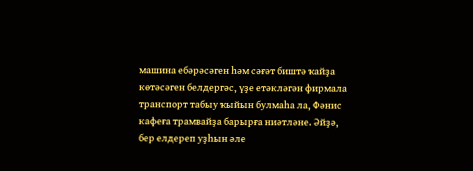машина ебәрәсәген һәм сәғәт биштә ҡайҙа көтәсәген белдергәс, үҙе етәкләгән фирмала транспорт табыу ҡыйын булмаһа ла, Фәнис кафеға трамвайҙа барырға ниәтләне. Әйҙә, бер елдереп уҙһын әле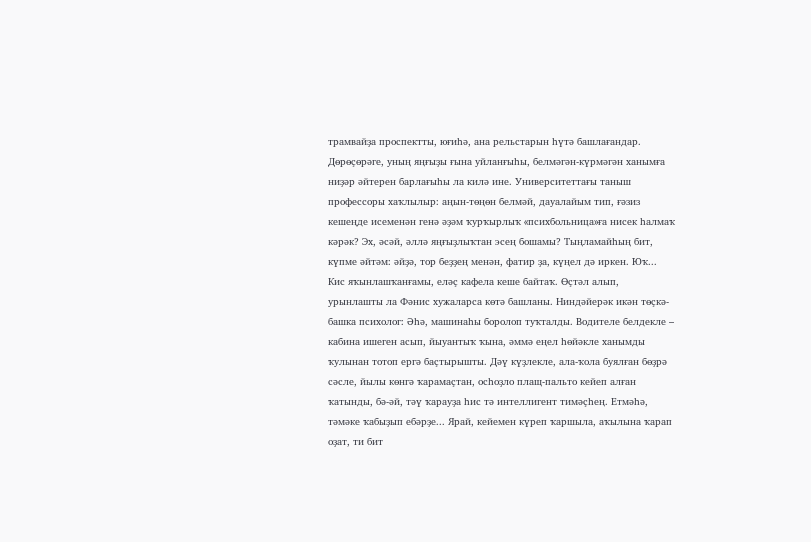трамвайҙа проспектты, юғиһә, ана рельстарын һүтә башлағандар. Дөрөҫөрәге, уның яңғыҙы ғына уйланғыһы, белмәгән-күрмәгән ханымға ниҙәр әйтерен барлағыһы ла килә ине. Университеттағы таныш профессоры хаҡлылыр: аңын-төңөн белмәй, дауалайым тип, ғәзиз кешеңде исеменән генә әҙәм ҡурҡырлыҡ «психбольница»ға нисек һалмаҡ кәрәк? Эх, әсәй, әллә яңғыҙлыҡтан эсең бошамы? Тыңламайһың бит, күпме әйтәм: әйҙә, тор беҙҙең менән, фатир ҙа, күңел дә иркен. Юҡ...
Кис яҡынлашҡанғамы, еләҫ кафела кеше байтаҡ. Өҫтәл алып, урынлашты ла Фәнис хужаларса көтә башланы. Ниндәйерәк икән төҫкә-башка психолог: Әһә, машинаһы боролоп туҡталды. Водителе белдекле – кабина ишеген асып, йыуантыҡ ҡына, әммә еңел һөйәкле ханымды ҡулынан тотоп ергә баҫтырышты. Дәү күҙлекле, ала-ҡола буялған бөҙрә сәсле, йылы көнгә ҡарамаҫтан, осһоҙло плащ-пальто кейеп алған ҡатынды, бә-әй, тәү ҡарауҙа һис тә интеллигент тимәҫһең. Етмәһә, тәмәке ҡабыҙып ебәрҙе... Ярай, кейемен күреп ҡаршыла, аҡылына ҡарап оҙат, ти бит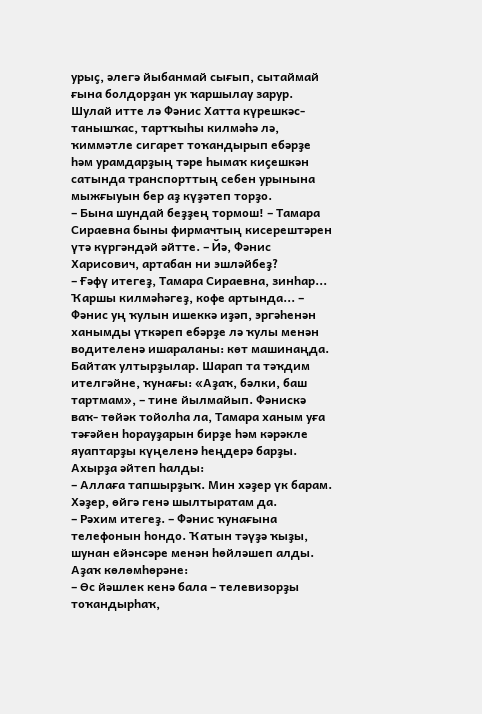урыҫ, әлегә йыбанмай сығып, сытаймай ғына болдорҙан ук ҡаршылау зарур. Шулай итте лә Фәнис Хатта күрешкәс-танышҡас, тартҡыһы килмәһә лә, ҡиммәтле сигарет тоҡандырып ебәрҙе һәм урамдарҙың тәре һымаҡ киҫешкән сатында транспорттың себен урынына мыжғыуын бер аҙ күҙәтеп торҙо.
– Бына шундай беҙҙең тормош! – Тамара Сираевна быны фирмачтың кисерештәрен үтә күргәндәй әйтте. – Йә, Фәнис Харисович, артабан ни эшләйбеҙ?
– Ғәфү итегеҙ, Тамара Сираевна, зинһар... Ҡаршы килмәһәгеҙ, кофе артында... – Фәнис уң ҡулын ишеккә иҙәп, эргәһенән ханымды үткәреп ебәрҙе лә ҡулы менән водителенә ишараланы: көт машинаңда.
Байтаҡ ултырҙылар. Шарап та тәҡдим ителгәйне, ҡунағы: «Аҙаҡ, бәлки, баш тартмам», – тине йылмайып. Фәнискә ваҡ- төйәк тойолһа ла, Тамара ханым уға тәғәйен һорауҙарын бирҙе һәм кәрәкле яуаптарҙы күңеленә һеңдерә барҙы. Ахырҙа әйтеп һалды:
– Аллаға тапшырҙыҡ. Мин хәҙер үк барам. Хәҙер, өйгә генә шылтыратам да.
– Рәхим итегеҙ. – Фәнис ҡунағына телефонын һондо. Ҡатын тәүҙә ҡыҙы, шунан ейәнсәре менән һөйләшеп алды. Аҙаҡ көлөмһөрәне:
– Өс йәшлек кенә бала – телевизорҙы тоҡандырһаҡ,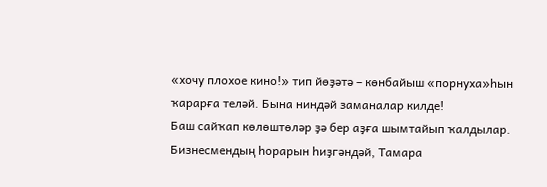«хочу плохое кино!» тип йөҙәтә – көнбайыш «порнуха»һын ҡарарға теләй. Бына ниндәй заманалар килде!
Баш сайҡап көлөштөләр ҙә бер аҙға шымтайып ҡалдылар. Бизнесмендың һорарын һиҙгәндәй, Тамара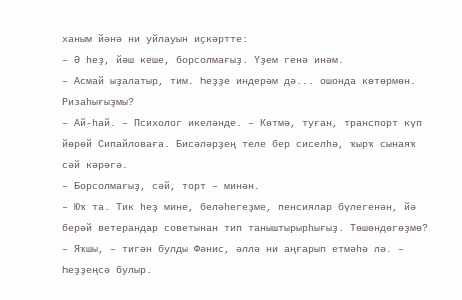ханым йәнә ни уйлауын иҫкәртте:
– Ә һеҙ, йәш кеше, борсолмағыҙ. Үҙем генә инәм.
– Асмай ыҙалатыр, тим. Һеҙҙе индерәм дә... ошонда көтөрмөн. Ризаһығыҙмы?
– Ай-һай. – Психолог икеләнде. – Көтмә, туған, транспорт күп йөрөй Сипайловаға. Бисәләрҙең теле бер сиселһә, ҡырҡ сынаяҡ сәй кәрәгә.
– Борсолмағыҙ, сәй, торт – минән.
– Юҡ та. Тик һеҙ мине, беләһегеҙме, пенсиялар бүлегенән, йә берәй ветерандар советынан тип таныштырырһығыҙ. Төшөндөгөҙмө?
– Яҡшы, – тигән булды Фәнис, әллә ни аңғарып етмәһә лә. – Һеҙҙеңсә булыр.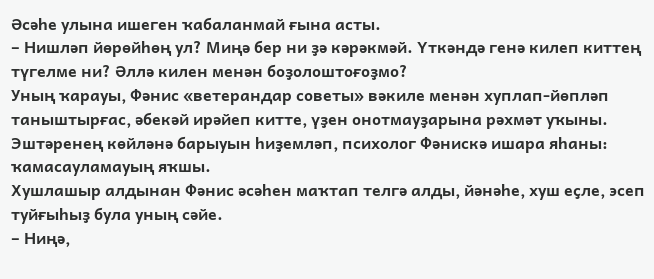Әсәһе улына ишеген ҡабаланмай ғына асты.
– Нишләп йөрөйһөң ул? Миңә бер ни ҙә кәрәкмәй. Үткәндә генә килеп киттең түгелме ни? Әллә килен менән боҙолоштоғоҙмо?
Уның ҡарауы, Фәнис «ветерандар советы» вәкиле менән хуплап-йөпләп таныштырғас, әбекәй ирәйеп китте, үҙен онотмауҙарына рәхмәт уҡыны. Эштәренең көйләнә барыуын һиҙемләп, психолог Фәнискә ишара яһаны: ҡамасауламауың яҡшы.
Хушлашыр алдынан Фәнис әсәһен маҡтап телгә алды, йәнәһе, хуш еҫле, эсеп туйғыһыҙ була уның сәйе.
– Ниңә,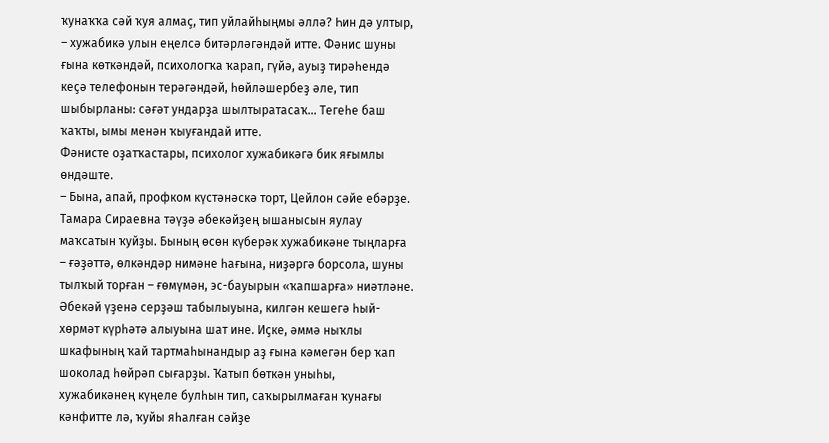ҡунаҡҡа сәй ҡуя алмаҫ, тип уйлайһыңмы әллә? Һин дә ултыр, – хужабикә улын еңелсә битәрләгәндәй итте. Фәнис шуны ғына көткәндәй, психологҡа ҡарап, гүйә, ауыҙ тирәһендә кеҫә телефонын терәгәндәй, һөйләшербеҙ әле, тип шыбырланы: сәғәт ундарҙа шылтыратасаҡ... Тегеһе баш ҡаҡты, ымы менән ҡыуғандай итте.
Фәнисте оҙатҡастары, психолог хужабикәгә бик яғымлы өндәште.
– Бына, апай, профком күстәнәскә торт, Цейлон сәйе ебәрҙе.
Тамара Сираевна тәүҙә әбекәйҙең ышанысын яулау маҡсатын ҡуйҙы. Бының өсөн күберәк хужабикәне тыңларға – ғәҙәттә, өлкәндәр нимәне һағына, ниҙәргә борсола, шуны тылҡый торған – ғөмүмән, эс-бауырын «ҡапшарға» ниәтләне. Әбекәй үҙенә серҙәш табылыуына, килгән кешегә һый-хөрмәт күрһәтә алыуына шат ине. Иҫке, әммә ныҡлы шкафының ҡай тартмаһынандыр аҙ ғына кәмегән бер ҡап шоколад һөйрәп сығарҙы. Ҡатып бөткән уныһы, хужабикәнең күңеле булһын тип, саҡырылмаған ҡунағы кәнфитте лә, ҡуйы яһалған сәйҙе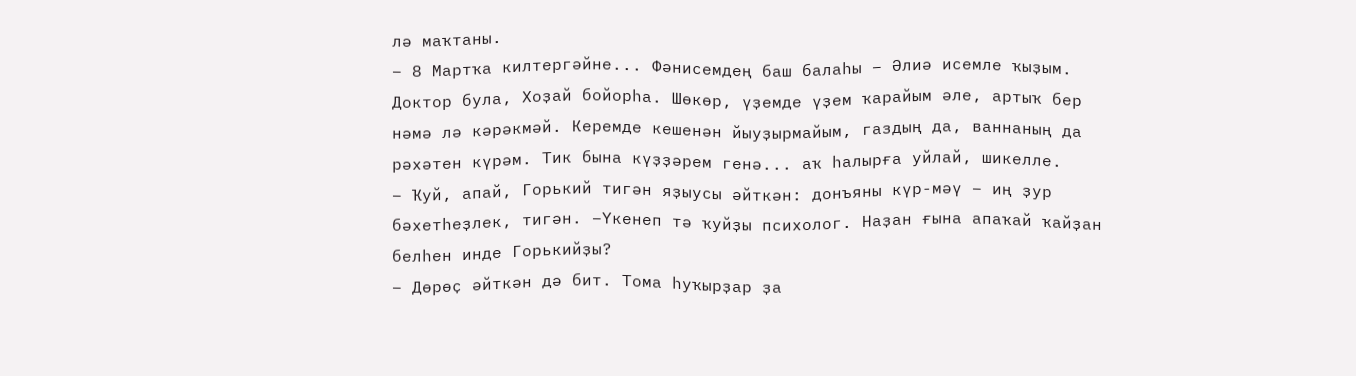лә маҡтаны.
– 8 Мартҡа килтергәйне... Фәнисемдең баш балаһы – Әлиә исемле ҡыҙым. Доктор була, Хоҙай бойорһа. Шөкөр, үҙемде үҙем ҡарайым әле, артыҡ бер нәмә лә кәрәкмәй. Керемде кешенән йыуҙырмайым, газдың да, ваннаның да рәхәтен күрәм. Тик бына күҙҙәрем генә... аҡ һалырға уйлай, шикелле.
– Ҡуй, апай, Горький тигән яҙыусы әйткән: донъяны күр-мәү – иң ҙур бәхетһеҙлек, тигән. –Үкенеп тә ҡуйҙы психолог. Наҙан ғына апаҡай ҡайҙан белһен инде Горькийҙы?
– Дөрөҫ әйткән дә бит. Тома һуҡырҙар ҙа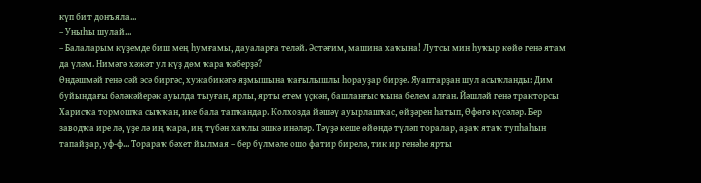күп бит донъяла...
– Уныһы шулай...
– Балаларым күҙемде биш мең һумғамы, дауаларға теләй. Әстәғим, машина хаҡына! Лутсы мин һуҡыр көйө генә ятам да үләм. Нимәгә хәжәт ул күҙ дөм ҡара ҡәберҙә?
Өндәшмәй генә сәй эсә биргәс, хужабикәгә яҙмышына ҡағылышлы һорауҙар бирҙе. Яуаптарҙан шул асыҡланды: Дим буйындағы бәләкәйерәк ауылда тыуған, ярлы, ярты етем үҫкән, башланғыс ҡына белем алған. Йәшләй генә тракторсы Харисҡа тормошҡа сыҡҡан, ике бала тапҡандар. Колхозда йәшәү ауырлашҡас, өйҙәрен һатып, Өфөгә күсәләр. Бер заводҡа ире лә, үҙе лә иң ҡара, иң түбән хаҡлы эшкә инәләр. Тәүҙә кеше өйөндә түләп торалар, аҙаҡ ятаҡ тупһаһын тапайҙар, уф-ф... Торараҡ бәхет йылмая – бер бүлмәле ошо фатир бирелә, тик ир генәһе ярты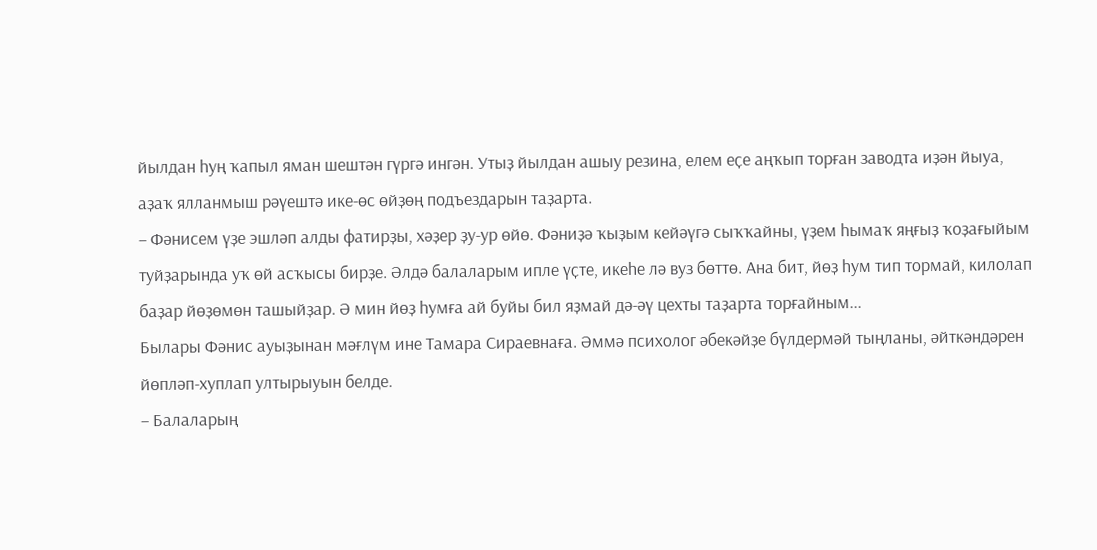йылдан һуң ҡапыл яман шештән гүргә ингән. Утыҙ йылдан ашыу резина, елем еҫе аңҡып торған заводта иҙән йыуа, аҙаҡ ялланмыш рәүештә ике-өс өйҙөң подъездарын таҙарта.
– Фәнисем үҙе эшләп алды фатирҙы, хәҙер ҙу-ур өйө. Фәниҙә ҡыҙым кейәүгә сыҡҡайны, үҙем һымаҡ яңғыҙ ҡоҙағыйым туйҙарында уҡ өй асҡысы бирҙе. Әлдә балаларым ипле үҫте, икеһе лә вуз бөттө. Ана бит, йөҙ һум тип тормай, килолап баҙар йөҙөмөн ташыйҙар. Ә мин йөҙ һумға ай буйы бил яҙмай дә-әү цехты таҙарта торғайным...
Былары Фәнис ауыҙынан мәғлүм ине Тамара Сираевнаға. Әммә психолог әбекәйҙе бүлдермәй тыңланы, әйткәндәрен йөпләп-хуплап ултырыуын белде.
– Балаларың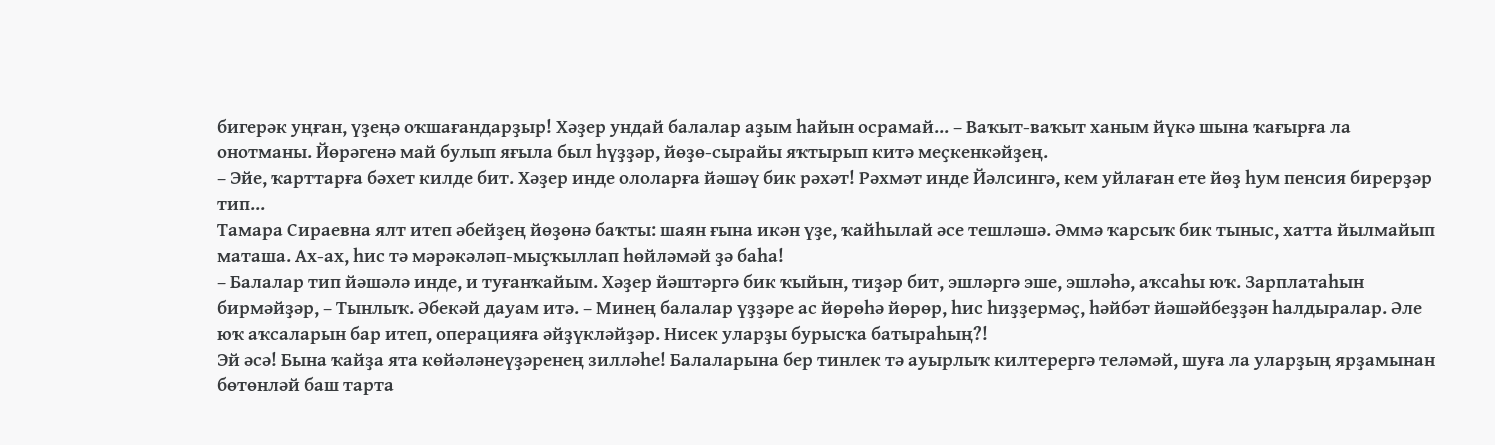бигерәк уңған, үҙеңә оҡшағандарҙыр! Хәҙер ундай балалар аҙым һайын осрамай... – Ваҡыт-ваҡыт ханым йүкә шына ҡағырға ла онотманы. Йөрәгенә май булып яғыла был һүҙҙәр, йөҙө-сырайы яҡтырып китә меҫкенкәйҙең.
– Эйе, ҡарттарға бәхет килде бит. Хәҙер инде ололарға йәшәү бик рәхәт! Рәхмәт инде Йәлсингә, кем уйлаған ете йөҙ һум пенсия бирерҙәр тип...
Тамара Сираевна ялт итеп әбейҙең йөҙөнә баҡты: шаян ғына икән үҙе, ҡайһылай әсе тешләшә. Әммә ҡарсыҡ бик тыныс, хатта йылмайып маташа. Ах-ах, һис тә мәрәкәләп-мыҫҡыллап һөйләмәй ҙә баһа!
– Балалар тип йәшәлә инде, и туғанҡайым. Хәҙер йәштәргә бик ҡыйын, тиҙәр бит, эшләргә эше, эшләһә, аҡсаһы юҡ. Зарплатаһын бирмәйҙәр, – Тынлыҡ. Әбекәй дауам итә. – Минең балалар үҙҙәре ас йөрөһә йөрөр, һис һиҙҙермәҫ, һәйбәт йәшәйбеҙҙән һалдыралар. Әле юҡ аҡсаларын бар итеп, операцияға әйҙүкләйҙәр. Нисек уларҙы бурысҡа батыраһың?!
Эй әсә! Бына ҡайҙа ята көйәләнеүҙәренең зилләһе! Балаларына бер тинлек тә ауырлыҡ килтерергә теләмәй, шуға ла уларҙың ярҙамынан бөтөнләй баш тарта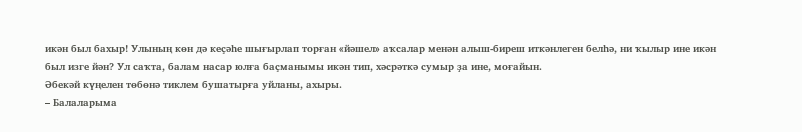икән был бахыр! Улының көн дә кеҫәһе шығырлап торған «йәшел» аҡсалар менән алыш-биреш иткәнлеген белһә, ни ҡылыр ине икән был изге йән? Ул саҡта, балам насар юлға баҫманымы икән тип, хәсрәткә сумыр ҙа ине, моғайын.
Әбекәй күңелен төбөнә тиклем бушатырға уйланы, ахыры.
– Балаларыма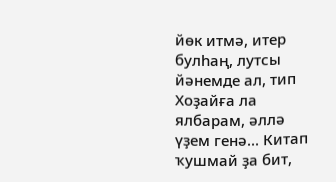йөк итмә, итер булһаң, лутсы йәнемде ал, тип Хоҙайға ла ялбарам, әллә үҙем генә... Китап ҡушмай ҙа бит,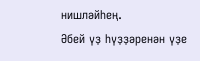нишләйһең.
Әбей үҙ һүҙҙәренән үҙе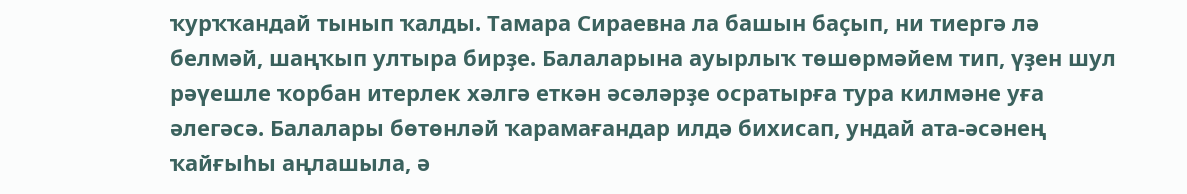ҡурҡҡандай тынып ҡалды. Тамара Сираевна ла башын баҫып, ни тиергә лә белмәй, шаңҡып ултыра бирҙе. Балаларына ауырлыҡ төшөрмәйем тип, үҙен шул рәүешле ҡорбан итерлек хәлгә еткән әсәләрҙе осратырға тура килмәне уға әлегәсә. Балалары бөтөнләй ҡарамағандар илдә бихисап, ундай ата-әсәнең ҡайғыһы аңлашыла, ә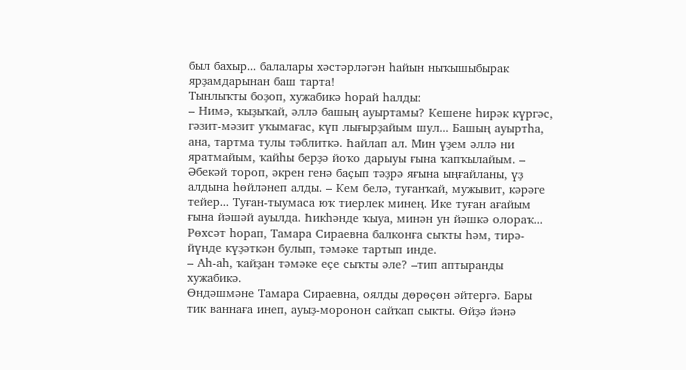был бахыр... балалары хәстәрләгән һайын ныҡышыбырак ярҙамдарынан баш тарта!
Тынлыҡты боҙоп, хужабикә һорай һалды:
– Нимә, ҡыҙыҡай, әллә башың ауыртамы? Кешене һирәк күргәс, гәзит-мәзит уҡымағас, күп лығырҙайым шул... Башың ауыртһа, ана, тартма тулы тәблиткә. Һайлап ал. Мин үҙем әллә ни яратмайым, ҡайһы берҙә йоҡо дарыуы ғына ҡапҡылайым. – Әбекәй тороп, әкрен генә баҫып тәҙрә яғына ыңғайланы, үҙ алдына һөйләнеп алды. – Кем белә, туғанҡай, мужывит, кәрәге тейер... Туған-тыумаса юҡ тиерлек минең. Ике туған ағайым ғына йәшәй ауылда. Һикһәнде ҡыуа, минән ун йәшкә олораҡ...
Рөхсәт һорап, Тамара Сираевна балконға сыҡты һәм, тирә-йүнде күҙәткән булып, тәмәке тартып инде.
– Аһ-аһ, ҡайҙан тәмәке еҫе сыҡты әле? –тип аптыранды хужабикә.
Өндәшмәне Тамара Сираевна, оялды дөрөҫөн әйтергә. Бары тик ваннаға инеп, ауыҙ-моронон сайҡап сыкты. Өйҙә йәнә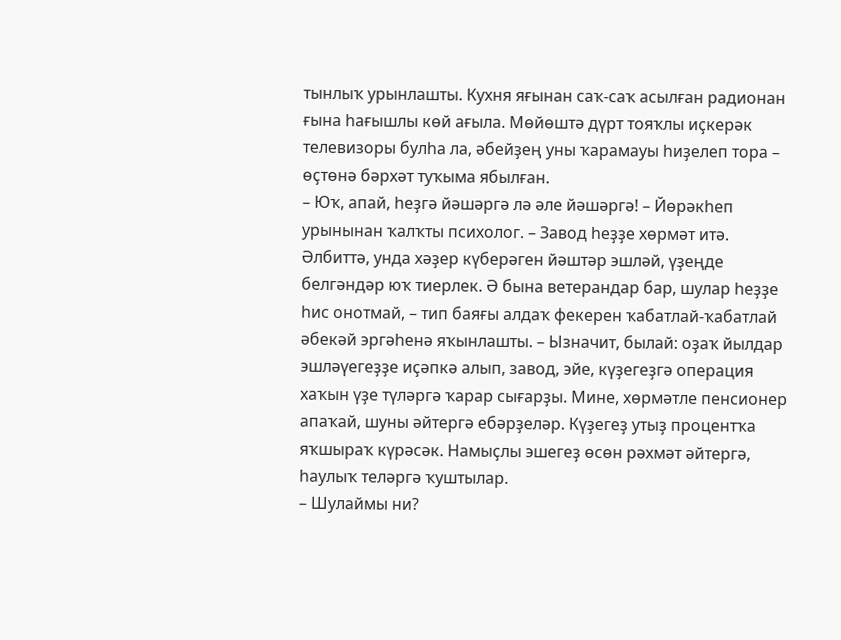тынлыҡ урынлашты. Кухня яғынан саҡ-саҡ асылған радионан ғына һағышлы көй ағыла. Мөйөштә дүрт тояҡлы иҫкерәк телевизоры булһа ла, әбейҙең уны ҡарамауы һиҙелеп тора – өҫтөнә бәрхәт туҡыма ябылған.
– Юҡ, апай, һеҙгә йәшәргә лә әле йәшәргә! – Йөрәкһеп урынынан ҡалҡты психолог. – Завод һеҙҙе хөрмәт итә. Әлбиттә, унда хәҙер күберәген йәштәр эшләй, үҙеңде белгәндәр юҡ тиерлек. Ә бына ветерандар бар, шулар һеҙҙе һис онотмай, – тип баяғы алдаҡ фекерен ҡабатлай-ҡабатлай әбекәй эргәһенә яҡынлашты. – Ызначит, былай: оҙаҡ йылдар эшләүегеҙҙе иҫәпкә алып, завод, эйе, күҙегеҙгә операция хаҡын үҙе түләргә ҡарар сығарҙы. Мине, хөрмәтле пенсионер апаҡай, шуны әйтергә ебәрҙеләр. Күҙегеҙ утыҙ процентҡа яҡшыраҡ күрәсәк. Намыҫлы эшегеҙ өсөн рәхмәт әйтергә, һаулыҡ теләргә ҡуштылар.
– Шулаймы ни?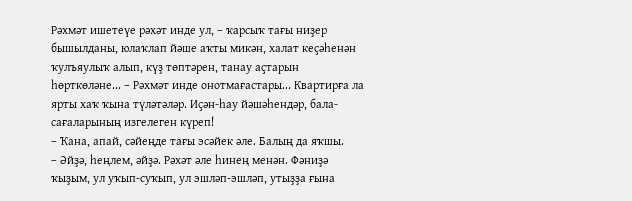Рәхмәт ишетеүе рәхәт инде ул, – ҡарсыҡ тағы ниҙер бышылданы, юлаҡлап йәше аҡты микән, халат кеҫәһенән ҡулъяулыҡ алып, күҙ төптәрен, танау аҫтарын һөрткөләне... – Рәхмәт инде онотмағастары... Квартирға ла ярты хаҡ ҡына түләтәләр. Иҫән-һау йәшәһендәр, бала-сағаларының изгелеген күреп!
– Ҡана, апай, сәйеңде тағы эсәйек әле. Балың да яҡшы.
– Әйҙә, һеңлем, әйҙә. Рәхәт әле һинең менән. Фәниҙә ҡыҙым, ул уҡып-суҡып, ул эшләп-эшләп, утыҙҙа ғына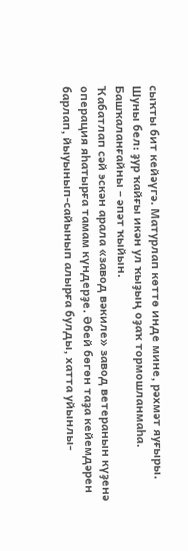сыҡты бит кейәүгә. Матурлап көттө инде мине, рәхмәт яуғыры. Шуны бел: ҙур ҡайғы икән ул ҡыҙың оҙаҡ тормошланмаһа. Башҡаланғайны – әпәт ҡыйын.
Ҡабатлап сәй эскән арала «завод вәкиле» завод ветеранын күҙенә операция яһатырға тамам күндерҙе. Әбей бөгөн таҙа кейемдәрен барлап, йыуынып-сайынып алырға булды, хатта уйынлы-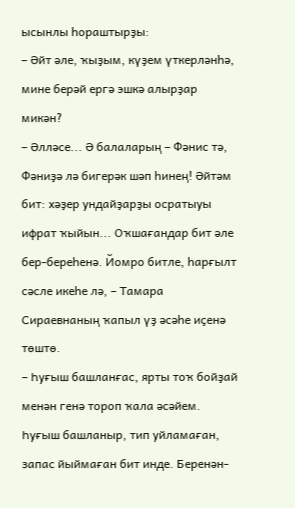ысынлы һораштырҙы:
– Әйт әле, ҡыҙым, күҙем үткерләнһә, мине берәй ергә эшкә алырҙар микән?
– Әлләсе... Ә балаларың – Фәнис тә, Фәниҙә лә бигерәк шәп һинең! Әйтәм бит: хәҙер ундайҙарҙы осратыуы ифрат ҡыйын... Оҡшағандар бит әле бер-береһенә. Йомро битле, һарғылт сәсле икеһе лә, – Тамара Сираевнаның ҡапыл үҙ әсәһе иҫенә төштө.
– Һуғыш башланғас, ярты тоҡ бойҙай менән генә тороп ҡала әсәйем. Һуғыш башланыр, тип уйламаған, запас йыймаған бит инде. Беренән-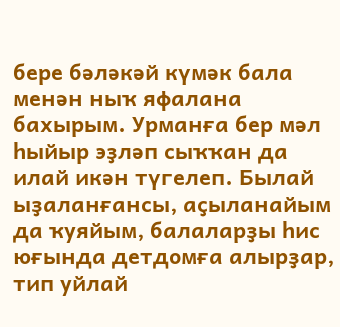бере бәләкәй күмәк бала менән ныҡ яфалана бахырым. Урманға бер мәл һыйыр эҙләп сыҡҡан да илай икән түгелеп. Былай ыҙаланғансы, аҫыланайым да ҡуяйым, балаларҙы һис юғында детдомға алырҙар, тип уйлай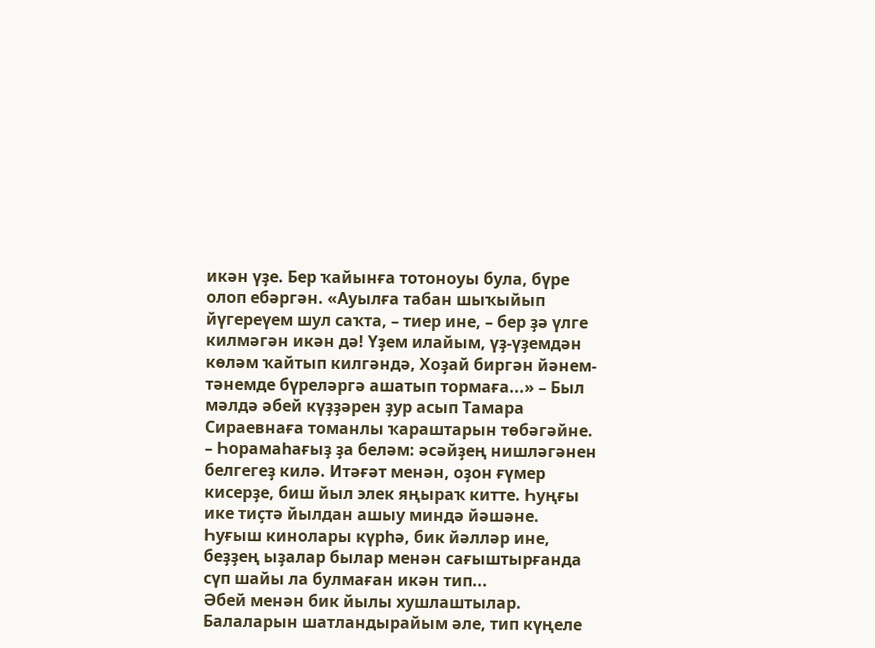икән үҙе. Бер ҡайынға тотоноуы була, бүре олоп ебәргән. «Ауылға табан шыҡыйып йүгереүем шул саҡта, – тиер ине, – бер ҙә үлге килмәгән икән дә! Үҙем илайым, үҙ-үҙемдән көләм ҡайтып килгәндә, Хоҙай биргән йәнем-тәнемде бүреләргә ашатып тормаға...» – Был мәлдә әбей күҙҙәрен ҙур асып Тамара Сираевнаға томанлы ҡараштарын төбәгәйне.
– Һорамаһағыҙ ҙа беләм: әсәйҙең нишләгәнен белгегеҙ килә. Итәғәт менән, оҙон ғүмер кисерҙе, биш йыл элек яңыраҡ китте. Һуңғы ике тиҫтә йылдан ашыу миндә йәшәне. Һуғыш кинолары күрһә, бик йәлләр ине, беҙҙең ыҙалар былар менән сағыштырғанда сүп шайы ла булмаған икән тип...
Әбей менән бик йылы хушлаштылар. Балаларын шатландырайым әле, тип күңеле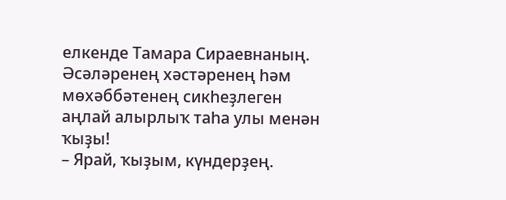елкенде Тамара Сираевнаның. Әсәләренең хәстәренең һәм мөхәббәтенең сикһеҙлеген аңлай алырлыҡ таһа улы менән ҡыҙы!
– Ярай, ҡыҙым, күндерҙең.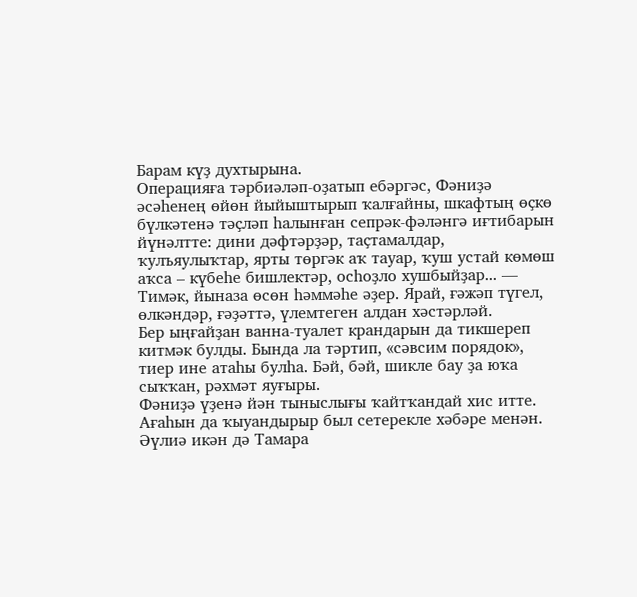Барам күҙ духтырына.
Операцияға тәрбиәләп-оҙатып ебәргәс, Фәниҙә әсәһенең өйөн йыйыштырып ҡалғайны, шкафтың өҫкө бүлкәтенә тәҫләп һалынған сепрәк-фәләнгә иғтибарын йүнәлтте: дини дәфтәрҙәр, таҫтамалдар, ҡулъяулыҡтар, ярты төргәк аҡ тауар, ҡуш устай көмөш аҡса – күбеһе бишлектәр, осһоҙло хушбыйҙар... — Тимәк, йыназа өсөн һәммәһе әҙер. Ярай, ғәжәп түгел, өлкәндәр, ғәҙәттә, үлемтеген алдан хәстәрләй.
Бер ыңғайҙан ванна-туалет крандарын да тикшереп китмәк булды. Бында ла тәртип, «сәвсим порядок», тиер ине атаһы булһа. Бәй, бәй, шикле бау ҙа юҡа сыҡҡан, рәхмәт яуғыры.
Фәниҙә үҙенә йән тыныслығы ҡайтҡандай хис итте. Ағаһын да ҡыуандырыр был сетерекле хәбәре менән.
Әүлиә икән дә Тамара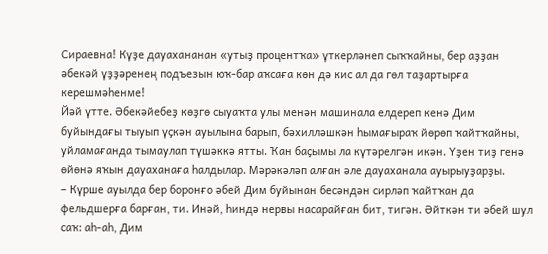Сираевна! Күҙе дауахананан «утыҙ процентҡа» үткерләнеп сыҡҡайны, бер аҙҙан әбекәй үҙҙәренең подъезын юҡ-бар аҡсаға көн дә кис ал да гөл таҙартырға керешмәһенме!
Йәй үтте. Әбекәйебеҙ көҙгө сыуаҡта улы менән машинала елдереп кенә Дим буйындағы тыуып үҫкән ауылына барып, бәхилләшкән һымағыраҡ йөрөп ҡайтҡайны, уйламағанда тымаулап түшәккә ятты. Ҡан баҫымы ла күтәрелгән икән. Үҙен тиҙ генә өйөнә яҡын дауаханаға һалдылар. Мәрәкәләп алған әле дауаханала ауырыуҙарҙы.
– Күрше ауылда бер боронғо әбей Дим буйынан бесәндән сирләп ҡайтҡан да фельдшерға барған, ти. Инәй, һиндә нервы насарайған бит, тигән. Әйткән ти әбей шул саҡ: аһ-аһ, Дим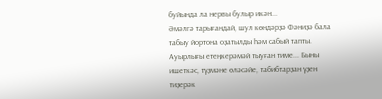буйында ла нервы булыр икән...
Әмәлгә тарығандай, шул көндәрҙә Фәниҙә бала табыу йортона оҙатылды һәм сабый тапты. Ауырлығы етеңкерәмәй тыуған тиме... Быны ишеткәс, түҙмәне өләсәйе, табибтарҙан үҙен тиҙерәк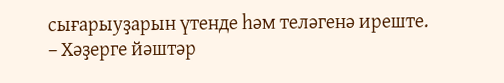сығарыуҙарын үтенде һәм теләгенә иреште.
– Хәҙерге йәштәр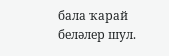бала ҡарай беләлер шул.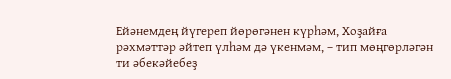Ейәнемдең йүгереп йөрөгәнен күрһәм, Хоҙайға рәхмәттәр әйтеп үлһәм дә үкенмәм, – тип мөңгөрләгән ти әбекәйебеҙ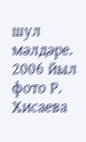шул мәлдәре.
2006 йыл
фото Р. Хисаева